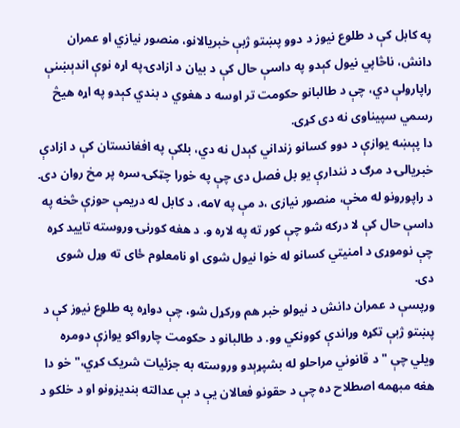په کابل کې د طلوع نیوز د دوو پښتو ژبې خبریالانو، منصور نیازي او عمران دانش، ناڅاپي نیول کېدو په داسې حال کې د بیان د ازادۍ په اړه نوې اندېښنې راپارولې دي، چې د طالبانو حکومت تر اوسه د هغوي د بندي کېدو په اړه هیڅ رسمي سپیناوی نه دی کړی.
دا پېښه یوازې د دوو کسانو زنداني کېدل نه دي، بلکې په افغانستان کې د ازادې خبریالۍ د مرګ د نندارې یو بل فصل دی چې په خورا چټکۍ سره پر مخ روان دی.
د راپورونو له مخې، منصور نیازی ،د مې په ۷مه، د کابل له دریمې حوزې څخه په داسې حال کې لا درکه شو چې کور ته په لاره و. د هغه کورنۍ وروسته تایید کړه چې نوموړی د امنیتي کسانو له خوا نیول شوی او نامعلوم ځای ته وړل شوی دی.
ورپسې د عمران دانش د نیولو خبر هم ورکړل شو، چې دواړه په طلوع نیوز کې د پښتو ژبې تکړه وړاندې کوونکي وو. د طالبانو د حکومت چارواکو یوازې دومره ویلي چې "د قانوني مراحلو له بشپړېدو وروسته به جزئیات شریک کړي،" خو دا هغه مبهمه اصطلاح ده چې د حقونو فعالان یې د بې عدالته بندیزونو او د خلکو د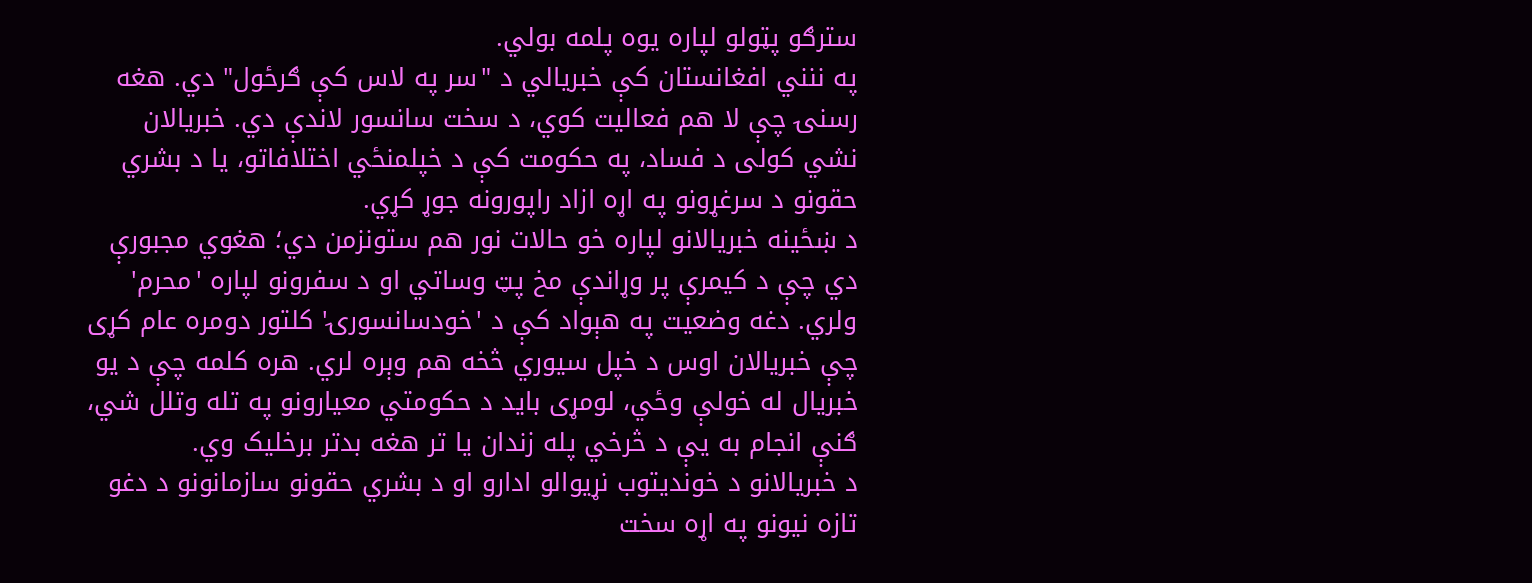سترګو پټولو لپاره یوه پلمه بولي.
په ننني افغانستان کې خبریالي د "سر په لاس کې ګرځول" دي. هغه رسنۍ چې لا هم فعالیت کوي، د سخت سانسور لاندې دي. خبریالان نشي کولی د فساد، په حکومت کې د خپلمنځي اختلافاتو، یا د بشري حقونو د سرغړونو په اړه ازاد راپورونه جوړ کړي.
د ښځینه خبریالانو لپاره خو حالات نور هم ستونزمن دي؛ هغوي مجبورې دي چې د کیمرې پر وړاندې مخ پټ وساتي او د سفرونو لپاره 'محرم' ولري. دغه وضعیت په هېواد کې د 'خودسانسورۍ' کلتور دومره عام کړی چې خبریالان اوس د خپل سیوري څخه هم وېره لري. هره کلمه چې د یو خبریال له خولې وځي، لومړی باید د حکومتي معیارونو په تله وتلل شي، ګنې انجام به یې د څرخي پله زندان یا تر هغه بدتر برخلیک وي.
د خبریالانو د خوندیتوب نړیوالو ادارو او د بشري حقونو سازمانونو د دغو تازه نیونو په اړه سخت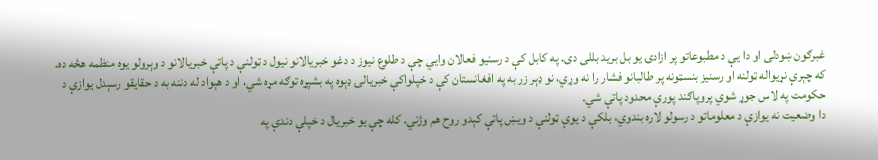غبرګون ښودلی او دا یې د مطبوعاتو پر ازادۍ یو بل برید بللی دی. په کابل کې د رسنیو فعالان وايي چې د طلوع نیوز د دغو خبریالانو نیول د ټولنې د پاتې خبریالانو د وېرولو یوه منظمه هڅه ده.
که چېرې نړیواله ټولنه او رسنیز بنسټونه پر طالبانو فشار را نه وړي، نو ډېر زر به په افغانستان کې د خپلواکې خبریالۍ ډېوه په بشپړه توګه مړه شي، او د هېواد له دننه به د حقایقو رسېدل یوازې د حکومت په لاس جوړ شوي پروپاګند پورې محدود پاتې شي.
دا وضعیت نه یوازې د معلوماتو د رسولو لاره بندوي، بلکې د یوې ټولنې د ویښ پاتې کېدو روح هم وژني. کله چې یو خبریال د خپلې دندې په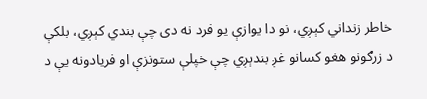خاطر زنداني کېږي، نو دا یوازې یو فرد نه دی چې بندي کېږي، بلکې د زرګونو هغو کسانو غږ بندېږي چې خپلې ستونزې او فریادونه یې د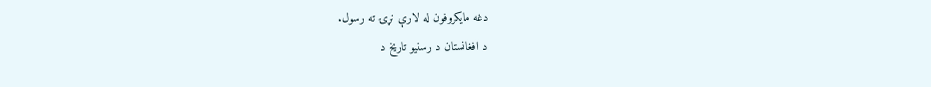دغه مایکروفون له لارې نړۍ ته رسول.
د افغانستان د رسنیو تاریخ د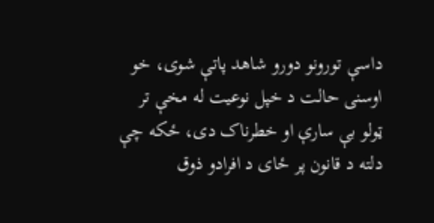داسې تورونو دورو شاهد پاتې شوی، خو اوسنی حالت د خپل نوعیت له مخې تر ټولو بې سارې او خطرناک دی، ځکه چې دلته د قانون پر ځای د افرادو ذوق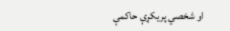او شخصي پریکړې حاکمې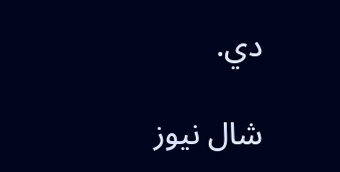دي.

شال نیوز